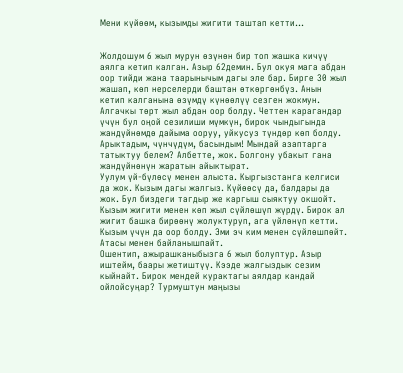Мени күйөөм, кызымды жигити таштап кетти...


Жолдошум 6 жыл мурун өзүнөн бир топ жашка кичүү аялга кетип калган. Азыр 62демин. Бул окуя мага абдан оор тийди жана таарынычым дагы эле бар. Бирге 30 жыл жашап, көп нерселерди баштан өткөргөнбүз. Анын кетип калганына өзүмдү күнөөлүү сезген жокмун.
Алгачкы төрт жыл абдан оор болду. Четтен карагандар үчүн бул оңой сезилиши мүмкүн, бирок чындыгында жандүйнөмдө дайыма ооруу, уйкусуз түндөр көп болду. Арыктадым, чүнчүдүм, басындым! Мындай азаптарга татыктуу белем? Албетте, жок. Болгону убакыт гана жандүйнөнүн жаратын айыктырат.
Уулум үй-бүлөсү менен алыста. Кыргызстанга келгиси да жок. Кызым дагы жалгыз. Күйөөсү да, балдары да жок. Бул биздеги тагдыр же каргыш сыяктуу окшойт. Кызым жигити менен көп жыл сүйлөшүп жүрдү. Бирок ал жигит башка бирөөнү жолуктуруп, ага үйлөнүп кетти. Кызым үчүн да оор болду. Эми эч ким менен сүйлөшпөйт. Атасы менен байланышпайт.
Ошентип, ажырашканыбызга 6 жыл болуптур. Азыр иштейм, баары жетиштүү. Кээде жалгыздык сезим кыйнайт. Бирок мендей курактагы аялдар кандай ойлойсуңар? Турмуштун маңызы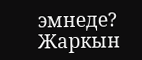эмнеде?
Жаркын